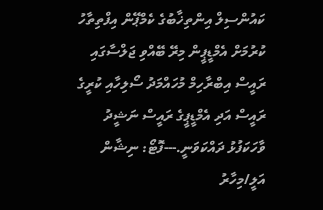ކައުންސިލް އިންތިޚާބުގެ ކެމްޕޭން އިފްތިތާހު ކުރުމަށް އެމްޑީޕީން މިރޭ ބޭއްވި ޖަލްސާގައި ރައީސް އިބްރާހިމް މުހައްމަދު ސޯލިހާއި ކުރީގެ ރައީސް އަދި އެމްޑީޕީގެ ރައީސް ނަޝީދު ވާހަކަފުޅު ދައްކަވަނީ.---ފޮޓޯ: ނިޝާން އަލީ/މިހާރު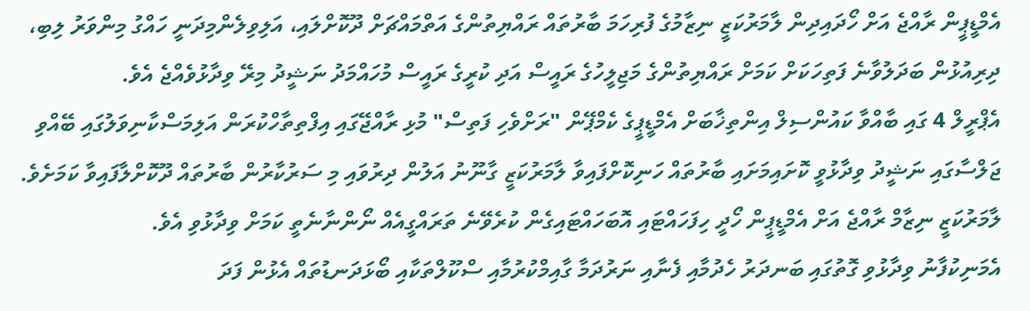އެމްޑީޕީން ރާއްޖެ އަށް ހޯދައިދިން ލާމަރުކަޒީ ނިޒާމުގެ ފުރިހަމަ ބާރުތައް ރައްޔިތުންގެ އަތްމައްޗަށް ދޫކޮށްލައި، އަލިވިލެންމިދަނީ ހައްގު މިންވަރު ލިބި، ދިރިއުޅުން ބަދަލުވާނެ ފަތިހަކަށް ކަމަށް ރައްޔިތުންގެ މަޖިލީހުގެ ރައީސް އަދި ކުރީގެ ރައީސް މުހައްމަދު ނަޝީދު މިރޭ ވިދާޅުވެއްޖެ އެވެ.
އެޕްރީލް 4 ގައި ބާއްވާ ކައުންސިލް އިންތިޚާބަށް އެމްޑީޕީގެ ކެމްޕޭން "ރަށްވެހި ފަތިސް" މުޅި ރާއްޖޭގައި އިފްތިތާހްކުރަން އަލިމަސްކާނިވަލުގައި ބޭއްވި ޖަލްސާގައި ނަޝީދު ވިދާޅުވީ ކޮށައިމަށައި ބާރުތައް ހަނިކޮށްފައިވާ ލާމަރުކަޒީ ގާނޫނު އަލުން ދިރުވައި މި ސަރުކާރުން ބާރުތައް ދޫކޮށްލާފައިވާ ކަމަށެވެ. ލާމަރުކަޒީ ނިޒާމް ރާއްޖެ އަށް އެމްޑީޕީން ހޯދީ ހިފަހައްޓައި އޮބަހައްޓައިގެން ކުރެވޭނެ ތަރައްގީއެއް ނޯންނާނެތީ ކަމަށް ވިދާޅުވި އެވެ.
އެމަނިކުފާނު ވިދާޅުވި ގޮތުގައި ބަނދަރު ހެދުމާއި ފެނާއި ނަރުދަމާ ގާއިމްކުރުމާއި ސްކޫލްތަކާއި ބޯޅަދަނޑުތައް އެޅުން ފަދަ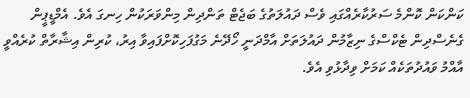ކަންކަން ކޮންމެ ސަރުކާރެއްގައި ވެސް ދައުލަތުގެ ބަޖެޓް ތަންދިން މިންވަރަކުން ހިނގަ އެވެ. އެމްޑީޕީން ގެނެސްދިން ޓެކްސްގެ ނިޒާމުން ދައުލަތަށް އާމްދަނީ ހޯދޭނެ މަގުފަހިކޮށްފައިވާ އިރު، ކުރިން އިޝާރާތް ކުރެއްވީ އާއްމު ވައުދުތަކެއް ކަމަށް ވިދާޅުވި އެވެ.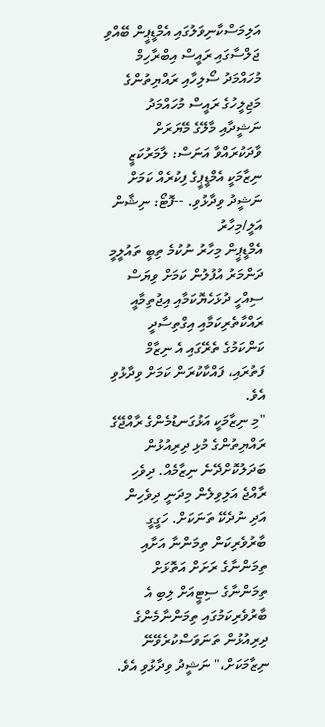އަލިމަސްކާނިވަލުގައި އެމްޑީޕީން ބޭއްވި ޖަލްސާގައި ރައީސް އިބްރާހިމް މުހައްމަދު ސޯލިހާއި ރައްޔިތުންގެ މަޖިލީހުގެ ރައީސް މުހައްމަދު ނަޝީދާއި މާލޭގެ މޭޔަރަށް ވާދަކުރައްވާ އަނަސް: ލާމަރުކަޒީ ނިޒާމަކީ އެމްޑީޕީގެ ފިކުރެއް ކަމަށް ނަޝީދު ވިދާޅުވި. --ފޮޓޯ: ނިޝާން އަލީ/މިހާރު
އެމްޑީޕީން މިހާރު ނުކުމެ ތިބީ ތައުލީމީ ދަންމަރު އުފުލުން ކަމަށް ވިޔަސް ސިއްހީ ދުޅަހެޔޮކަމާއި އިޖުތިމާއީ ރައްކާތެރިކަމާއި އިގްތިސާދީ ކަންކަމުގެ ތެރޭގައި އެ ނިޒާމް ފަތުރައި، ފައްކާކުރަން ކަމަށް ވިދާޅުވި އެވެ.
"މި ނިޒާމަކީ އަޅުގަނޑުމެންގެ ރާއްޖޭގެ ރައްޔިތުންގެ މުޅި ދިރިއުޅުން ބަދަލުކޮށްދޭނެ ނިޒާމެއް. ދިވެހި ރާއްޖެ އަލިވިލެން މިދަނީ ދިވެހިން އަދި ނުދެކޭ ތަނަކަށް. ހަގީގީ ބާރުވެރިކަން ތިމަންނާ އަށާއި ތިމަންނާގެ ރަށަށް އަތޮޅަށް ތިމަންނާގެ ސިޓީއަށް ލިބި އެ ބާރުވެރިކަމުގައި ތިމަންނާމެންގެ ދިރިއުޅުން ތަނަވަސްކުރެވޭނޭ ނިޒާމަކަށް،" ނަޝީދު ވިދާޅުވި އެވެ.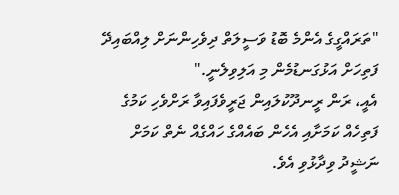"ތަރައްގީގެ އެންމެ ބޮޑު ވަސީލަތް ދިވެހިންނަށް ލިއްބައިދޭ ފަތިހަށް އަޅުގަނޑުމެން މި އަލިވިލެނީ."
އެއީ، ރަން ރީނދޫކުލައިން ޖަރީވެފައިވާ ރަށްވެހި ކަމުގެ ފަތިހެއް ކަމަށާއި އެހެން ބައެއްގެ ހައްގެއް ނެތް ކަމަށް ނަޝީދު ވިދާޅުވި އެވެ.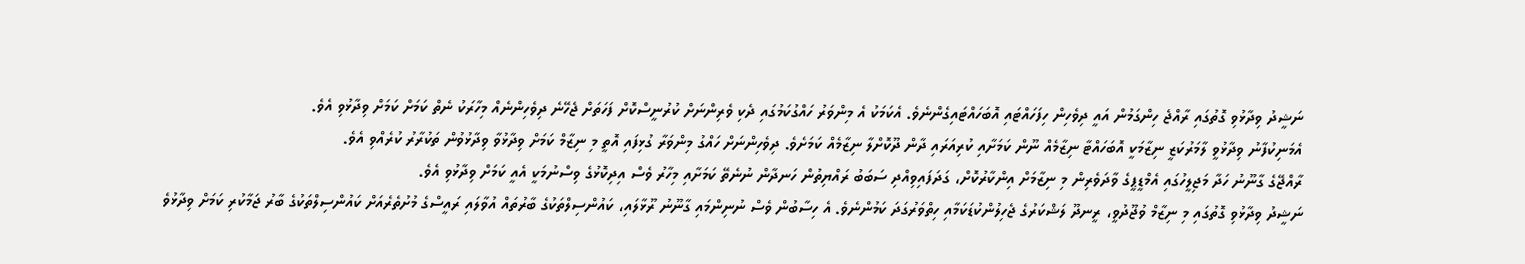ނަޝީދު ވިދާޅުވި ގޮތުގައި ރާއްޖެ ހިންގަމުން އައީ ދިވެހިން ހިފަހައްޓައި އޮބަހައްޓައިގެންނެވެ. އެކަމަކު އެ މިންވަރު ހައްގުކަމުގައި ދެކި ވެރިންނަށް ކުރުނީސްކޮށް ފަހަތަށް ޖެހޭނެ ދިވެހިންނެއް މިހާރަކު ނެތް ކަމަށް ކަމަށް ވިދާޅުވި އެވެ.
އެމަނިކުފާނު ވިދާޅުވީ ލާމަރުކަޒީ ނިޒާމަކީ އޮބަހައްޓާ ނިޒާމެއް ނޫން ކަމަށާއި ކުރިއަރައި ދާން ދޫކޮށްލާ ނިޒާމެއް ކަމަށެވެ. ދިވެހިންނަށް ހައްގު މިންވަރާ ގުޅިފައި އޮތީ މި ނިޒާމް ކަމަށް ވިދާޅުވާ ވިދާޅުވުން ތަކުރާރު ކުރެއްވި އެވެ.
ރާއްޖޭގެ ގާނޫނު ހަދާ މަޖިލީހުގައި އެމްޑީޕީގެ ވާދަވެރިން މި ނިޒާމަށް އިންކާރުކޮށް، ގަދަފައިވިއްދި ސަބަބު ރައްޔިތުން ހަނދާން ނުނެތޭ ކަމަށާއި މިހާރު ވެސް އިދިކޮޅުގެ ވިސްނުމަކީ އެއީ ކަމަށް ވިދާޅުވި އެވެ.
ނަޝީދު ވިދާޅުވި ގޮތުގައި މި ނިޒާމް ވުޖޫދުވީ، ރީނދޫ ލަޝްކަރުގެ ޖެހިލުންކުޑަކަމާއި ހިތްވަރުގަދަ ކަމުންނެވެ. އެ ހިސާބުން ވެސް ނުނިންމައި ގާނޫނު ރޫޅާލައި، ކައުންސިލްތަކުގެ ބާރުތައް އުވާލައި ރައީސްގެ މުށުތެރެއަށް ކައުންސިލްތަކުގެ ބާރު ޖަމާކުރި ކަމަށް ވިދާޅުވެ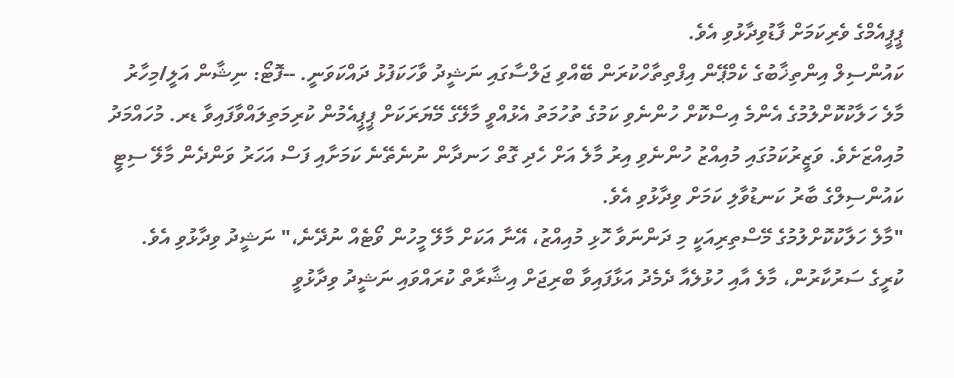ޕީޕީއެމްގެ ވެރިކަމަށް ފާޑުވިދާޅުވި އެވެ.
ކައުންސިލް އިންތިޚާބުގެ ކެމްޕޭން އިފްތިތާހްކުރަން ބޭއްވި ޖަލްސާގައި ނަޝީދު ވާހަކަފުޅު ދައްކަވަނީ. --ފޮޓޯ: ނިޝާން އަލީ/މިހާރު
މާލެ ހަލާކުކޮށްލުމުގެ އެންމެ އިސްކޮށް ހުންނެވި ކަމުގެ ތުހުމަތު އެޅުއްވީ މާލޭގެ މޭޔަރަކަށް ޕީޕީއެމުން ކުރިމަތިލައްވާފައިވާ ޑރ. މުހައްމަދު މުއިއްޒަށެވެ. ވަޒީރުކަމުގައި މުއިއްޒު ހުންނެވި އިރު މާލެ އަށް ހެދި ގޮތް ހަނދާން ނުނެތޭނެ ކަމަށާއި ފަސް އަހަރު ވަންދެން މާލޭ ސިޓީ ކައުންސިލްގެ ބާރު ކަނޑުވާލި ކަމަށް ވިދާޅުވި އެވެ.
"މާލެ ހަލާކުކޮށްލުމުގެ މޭސްތިރިއަކީ މި ދަންނަވާ ހޮޅި މުއިއްޒު، އޭނާ އަކަށް މާލޭ މީހުން ވޯޓެއް ނުދޭނެ،" ނަޝީދު ވިދާޅުވި އެވެ.
ކުރީގެ ސަރުކާރުން، މާލެ އާއި ހުޅުލެއާ ދެމެދު އަޅާފައިވާ ބްރިޖަށް އިޝާރާތް ކުރައްވައި ނަޝީދު ވިދާޅުވީ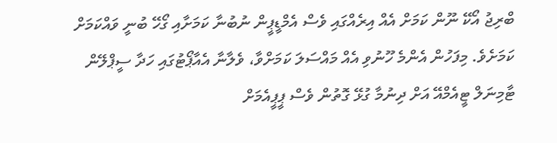ބްރިޖު އޯކޭ ނޫން ކަމަށް އެއް އިރެއްގައި ވެސް އެމްޑީޕީން ނުބުނާ ކަމަށާއި ގޯހޭ ބުނީ ވައްކަމަށް ކަމަށެވެ. މިފަހުން އެންމެ ހޫނުވި އެއް މައްސަލަ ކަމަށްވާ، ވެލާނާ އެއާޕޯޓުގައި ހަދާ ސީޕްލޭން ޓާމިނަލް ޓީއެމްއޭ އަށް ދިނުމާ ގުޅޭ ގޮތުން ވެސް ޕީޕީއެމަށް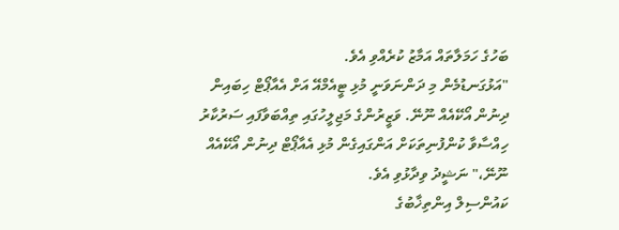ބަހުގެ ހަމަލާތައް އަމާޒު ކުރެއްވި އެވެ.
"އަޅުގަނޑުމެން މި ދަންނަވަނީ މުޅި ޓީއެމްއޭ އަށް އެއާޕޯޓް ހިބައިން ދިނުން އޯކޭއެއް ނޫނޭ. ވަޒީރުންގެ މަޖިލީހުގައި ތިއްބަވާފައި ސަރުކާރު ހިއްސާވާ ކުންފުނިތަކަށް އަންގައިގެން މުޅި އެއާޕޯޓް ދިނުން އޯކޭއެއް ނޫނޭ،" ނަޝީދު ވިދާޅުވި އެވެ.
ކައުންސިލް އިންތިޚާބުގެ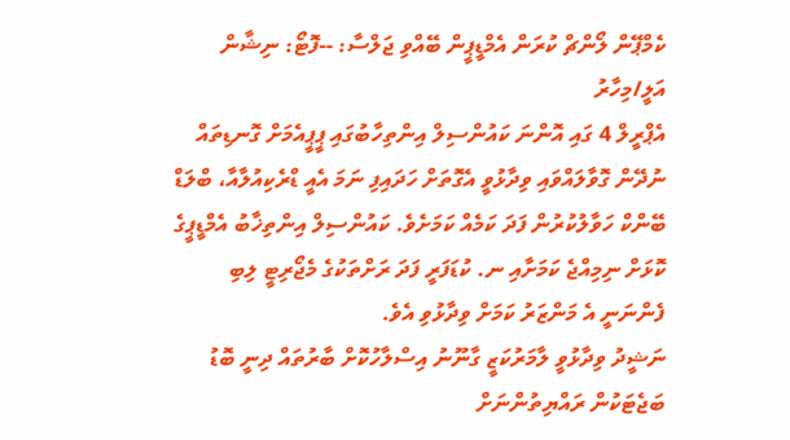ކެމްޕޭން ލޯންޗް ކުރަން އެމްޑީޕީން ބޭއްވި ޖަލްސާ: --ފޮޓޯ: ނިޝާން އަލީ/މިހާރު
އެޕްރީލް 4 ގައި އޮންނަ ކައުންސިލް އިންތިހާބުގައި ޕީޕީއެމަށް ގޮނޑިތައް ނުދޭން ގޮވާލައްވައި ވިދާޅުވީ އެގޮތަށް ހަދައިފި ނަމަ އެއީ ޑްރެކިއުލާއާ، ބްލަޑް ބޭންކް ހަވާލުކުރުން ފަދަ ކަމެއް ކަމަށެވެ. ކައުންސިލް އިންތިޚާބު އެމްޑީޕީގެ ކޮޅަށް ނިމިއްޖެ ކަމަށާއި ނ. ކުޑަފަރީ ފަދަ ރަށްތަކުގެ މެޖޯރިޓީ ލިބި ފެންނަނީ އެ މަންޒަރު ކަމަށް ވިދާޅުވި އެވެ.
ނަޝީދު ވިދާޅުވީ ލާމަރުކަޒީ ގާނޫނު އިސްލާހުކޮށް ބާރުތައް ދިނީ ބޮޑު ބަޖެޓަކުން ރައްޔިތުންނަށް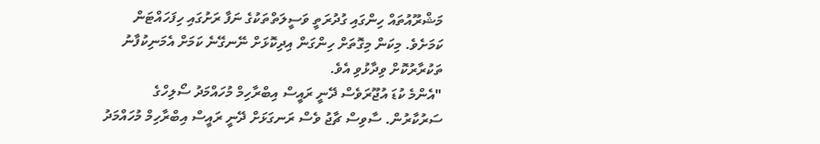މަޝްރޫއުތައް ހިންގައި ގުދުރަތީ ވަސީލަތްތަކުގެ ނަފާ ރަށުގައި ހިފަހައްޓަން ކަމަށެވެ. މިކަން މިގޮތަށް ހިންގަން އިދިކޮޅަށް ނޭނގޭނެ ކަމަށް އެމަނިކުފާނު ތަކުރާރުކޮށް ވިދާޅުވި އެވެ.
"އެންމެ ކުޑަ އުޖޫރަވެސް ދޭނީ ރައީސް އިބްރާހިމް މުހައްމަދު ސޯލިހްގެ ސަރުކާރުން. ސާވިސް ޗާޖު ވެސް ރަނގަޅަށް ދޭނީ ރައީސް އިބްރާހިމް މުހައްމަދު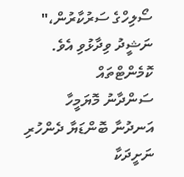ސޯލިހްގެ ސަރުކާރުން،" ނަޝީދު ވިދާޅުވި އެވެ.
ކޮމެންޓްތައް
ސަންދާނު މޮޔަމީހާ
އަނދުނާ ބޮންޑަޔާ ދެންހުރި ނަށީދަކާ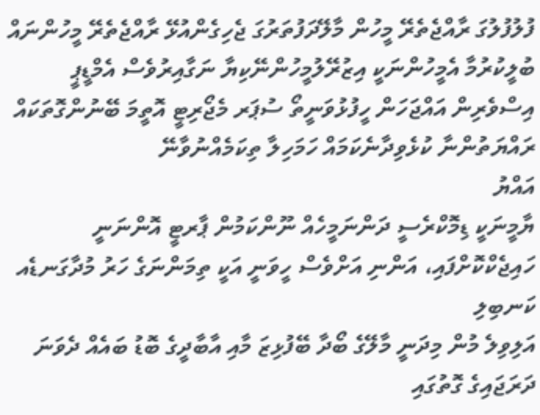ފުލުފުލުގަ ރާއްޖެތެރޭ މީހުން މާލޭދަފުތަރުގަ ޖެހިގެންއުޅޭ ރާއްޖެތެރޭ މީހުންނައް ބުލީކުރުމާ އެމީހުންނަކީ އިޒުރޭލުމީހުންނޭކިޔާ ނަގާއިރުވެސް އެމްޑީޕީ އިސްވެރިން އައްޖަހަން ހީފުޅުވަނީތޯ ސުޕަރ މެޖޯރިޓީ އޮތީމަ ބޭނުންގޮތަކައް ރައްޔަތުންނާ ކުޅެވިދާނެކަމައް ހަމަހިލާ ތިކަމެއްނުވާނޭ
އައްޔު
ޔާމީނަކީ ޑިމޮކްރެސީ ދަންނަމީހެއް ނޫންކަމުން ޕާރޓީ އޮންނަނީ ހައިޖެކްކޮށްފައި، އަންނި އަށްވެސް ހީވަނީ އަކީ ތިމަންނަގެ ހަރު މުދާގަނޑެއ
ކަނބިލި
އަލިވިލެ މުން މިދަނީ މާލޭގެ ބޯދާ ބޭފުޅިޒަ މާއި އާބާދީގެ ބޮޑު ބައެއް ދެވަނަ ދަރަޖައިގެ ގޮތުގައި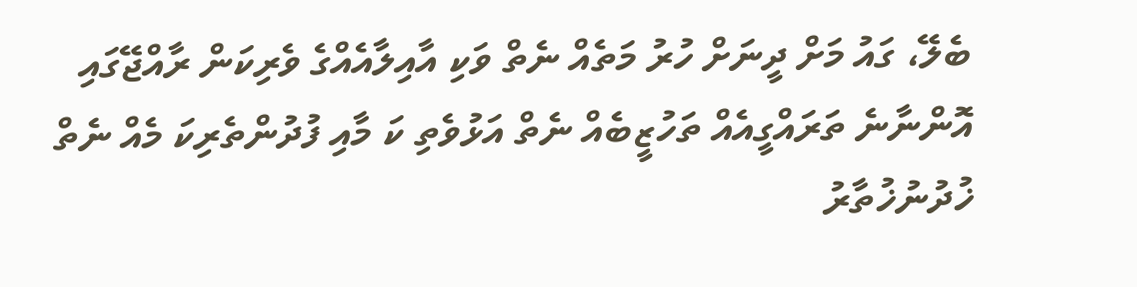ބެލޭ، ގައު މަށް ދީނަށް ހުރު މަތެއް ނެތް ވަކި އާއިލާއެއްގެ ވެރިކަން ރާއްޖޭގައި އޮންނާނެ ތަރައްގީއެއް ތަހުޒީބެއް ނެތް އަޅުވެތި ކަ މާއި ފުދުންތެރިކަ މެއް ނެތް ޚުދުނުޚުތާރު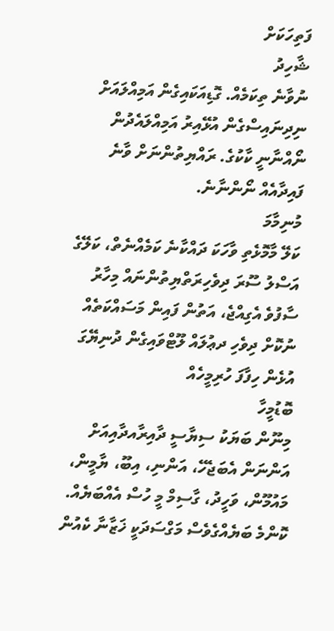ފަތިހަކަށް
ޝާހިދު
ނުވާނެ ތިކަމެއް. ގޮޑިއަކައިގެން އަމިއްލައަށް ނިދިނައިސްގެން އުޅޭއިރު އަމިއްލައެދުން ނޯއްނާނީ ކާކުގެ. ރައްޔިތުންނަށް ވާނެ ފައިދާއެއް ނޯންނާނެ.
މުނިމާމަ
ކަލޭ މާމޮޅެތި ވާހަކަ ދައްކާނެ ކަމެއްނެތް، ކަލޭގެ އަސްލު ސޫރަ ދިވެހިރަތްޔިތުންނައް މިހާރު ސާފުވެ އެގިއްޖެ، އަތުން ފައިން މަސައްކަތެއް ނުކޮށް ދިވެހި ދޢުލައް ލޫޓްވައިގެން ދުނިޔޭގަ އުޅެން ހިފާފަ ހުރިމީހެއް
ބޮޑުމީހާ
މިނޫން ބަޔަކު ސިޔާސީ ދާއިރާއދާއިއަށް އަންނަން އެބަޖެހޭ، އަންނި، އިބޫ، ޔާމީން، މައުމޫން، ވަހީދު، ގާސިމް މީ ހުސް އެއްބަޔެއް. ކޮންމެ ބަޔެއްގެވެސް މަގްސަދަކީ ޚަޒާނާ ކެއުން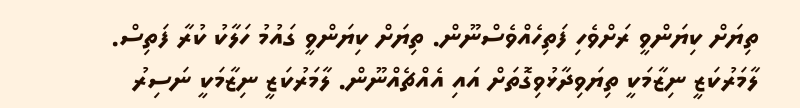ތިޔަށް ކިޔަންވީ ރަށްވެހި ފަތިހެއްވެސްނޫން. ތިޔަށް ކިޔަންވީ ގައުމު ހަލާކު ކުރާ ފަތިސް. ލާމަރުކަޒީ ނިޒާމަކީ ތިޔަވިދާޅުވިގޮތަށް އައި އެއްޗެއްނޫން. ލާމަރުކަޒީ ނިޒާމަކީ ނަސިރު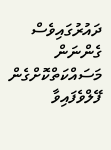ދައުރުގައިވެސް ގެންނަން މަސައްކަތްކޮށްގެން ފޭލްވެފައިވާ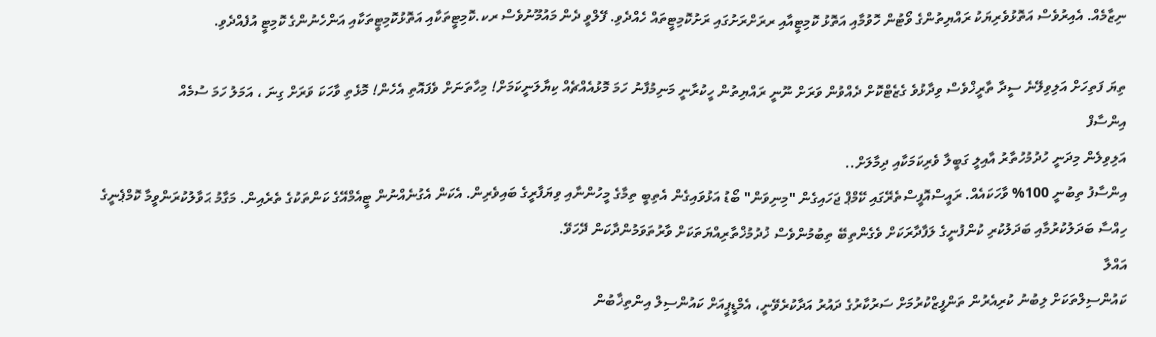ނިޒާމެއް. އެއިރުވެސް އަތޮޅުވެރިޔަކު ރައްޔިތުންގެ ވޯޓުން ހޮވުމާއި އަތޮޅު ކޮމިޓީއާއި ރރަށްރަށުގައި ރަށުކޮމިޓީތައް ހެއްދެވި. ފޭލްވީ ދެން މައުމޫނުވެސް ރކ.ކޮމިޓީތަކާއި އަތޮޅުކޮމިޓީތަކާއި އަންހެނުންގެ ކޮމިޓީ އުފެއްދެވި.

ތިޔަ ފަތިހަށް އަލިވިލޭނެ ސީދާ ތާރީޚްވެސް ވިދާޅުވެ ގެޒެޓްކޮށް ދެއްވުން ވަރަށް ނޫނީ ރައްޔިތުން ހީކުރާނީ މަނިމުފާނު ހަމަ މޮޅުއެއްޗެއް ކިޔާލަނީކަމަށް! މިހާތަނަށް ވެފައޮތި އެހެން! މޮޅެތި ވާހަކަ ވަރަށް ގިނަ ، އަމަލު ހަމަ ސުމެއް
އިންސާފް
އަލިވިލެން މިދަނީ ހުދުމުހުތާރު އާއިލީ ގަބީލާ ވެރިކަމަކާއި ދިމާލަށް..
އިންސާފު ތިބުނީ 100% ވާހަކައެއް. ރައީސްއޮފީސްތެރޭގައި ކޭމްޕް ޖަހައިގެން "މިނިވަން" ބޯޑު އަޅުވައިގެން އެތިބީ ތިމާގެ މީހުންނާއި ވިޔަފާރީގެ ބައިވެރިން. އެކަން އެގުނެއްނުން ޓީއެމްއޭގެ ކަންތަކުގެ ތެރެއިން. މަގާމު ޙަވާލުކުރަންވީމާ ކޮމްޕެނީގެ ހިއްސާ ބަދަލުކުރުމާއި ބަދަލުކުރި ކުންފުނީގެ ލަފާދާރަކަށް ވެގެންތިބޭ ތިބުމުންވެސް ޚުދުމުޚްތާރިއްޔަތަކަށް ވާރުތަވަމުންދާކަން ދޭހަވޭ.
އައްލާ
ކައުންސިލްތަކަށް ލިބުނު ކުރިއެރުން ތަންފީޒްކުރުމަށް ސަރުކާރުގެ ދައުރު އަދާކުރެވޭނީ، އެމްޑީޕީއަށް ކައުންސިލް އިންތިޚާބުން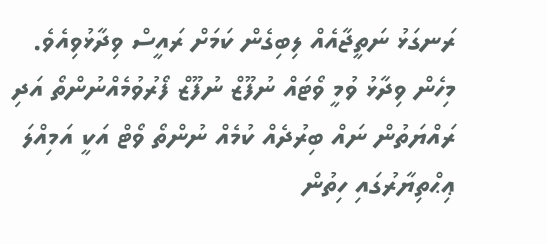ރަނގަޅު ނަތީޖާއެއް ލިބިގެން ކަމަށް ރައީސް ވިދާޅުވިއެވެ. މިހެން ވިދާޅު ވުމީ ވޯޓައް ނުފޫޒް ނުފޫޒް ފޯރުވުމެއްނުންތޯ އަދި ރައްޔަތުން ނައް ބިރުދެއް ކުމެއް ނުންތޯ ވޯޓް އަކީ އަމިއްލަ ޢިޙްތިޔާރުގައި ހިތުން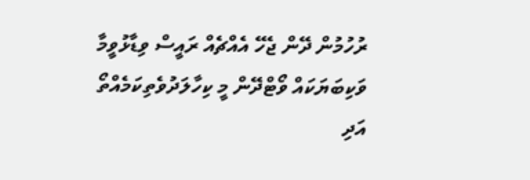ރުހުމުން ދޭން ޖެހޭ އެއްޗެއް ރައީސް ވިޑާޅުވީމާ ވަކިބަޔަކައް ވޯޓްދޭން މީ ކިހާލަދުވެތިކަމެއްތޯ އަދި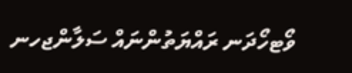ވޯޓހޯދަނ ރައްޔަތުންނައް ސަލާންޖހނ